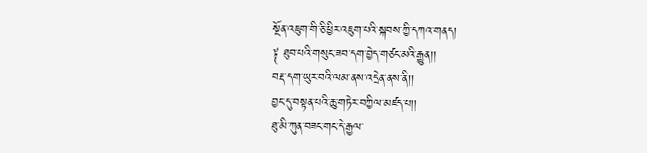སྔོན་འཇུག་གི་ཅི་ཕྱིར་འཇུག་པའི་སྐབས་ཀྱི་དཀའ་གནད།
༈ ཐུབ་པའི་གསུང་ཟབ་དག་བྱེད་གཙང་མའི་རྒྱུན།།
བརྡ་དག་ཡུར་བའི་ལམ་ནས་འདྲེན་ནས་ནི།།
བྱང་དུ་བསྟན་པའི་ཆུ་གཏེར་བཀྱིལ་མཛད་པ།།
ཐུ་མི་ཀུན་བཟང་གང་དེ་རྒྱལ་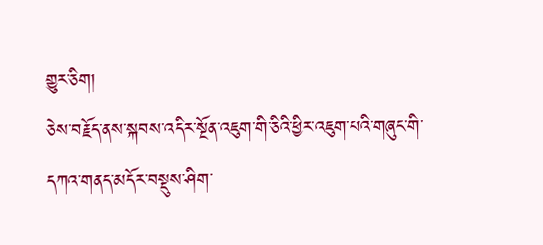གྱུར་ཅིག།
ཅེས་བརྗོད་ནས་སྐབས་འདིར་སྔོན་འཇུག་གི་ཅིའི་ཕྱིར་འཇུག་པའི་གཞུང་གི་དཀའ་གནད་མདོར་བསྡུས་ཤིག་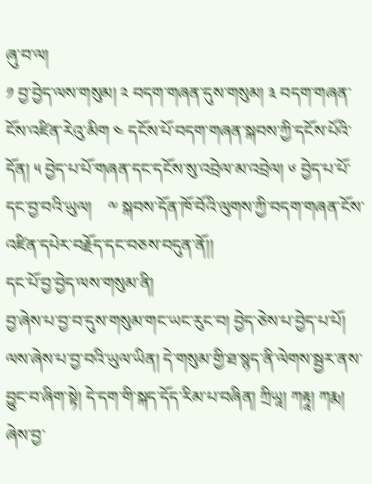ཞུ་བ་ལ།
༡ བྱ་བྱེད་ལས་གསུམ། ༢ བདག་གཞན་དུས་གསུམ། ༣ བདག་གཞན་ངོས་འཛིན་རེའུ་མིག ༤ དངོས་པོ་བདག་གཞན་སྐབས་ཀྱི་དངོས་པོའི་དོན། ༥ བྱེད་པ་པོ་གཞན་དང་དངོས་སུ་འབྲེལ་མ་འབྲེལ། ༦ བྱེད་པ་པོ་དང་བྱ་བའི་ཡུལ།    ༸ སྐབས་དོན་ཁོ་བོའི་ལུགས་ཀྱི་བདག་གཞན་ངོས་འཛིན་དཔེར་བརྗོད་དང་བཅས་བདུན་ནོ།།
དང་པོ་བྱ་བྱེད་ལས་གསུམ་ནི།
བྱ་ཞེས་པ་བྱ་བ་དུས་གསུམ་གང་ཡང་རུང་བ། བྱེད་ཅེས་པ་བྱེད་པ་པོ། ལས་ཞེས་པ་བྱ་བའི་ཡུལ་ཡིན། དེ་གསུམ་གྱི་ཐ་སྙད་ནི་ལེགས་སྦྱར་ནས་བྱུང་བ་ཞིག་སྟེ། དེ་དག་གི་སྐད་དོད་རིམ་པ་བཞིན། ཀྲིཡཱ། ཀརྟཱ། ཀརྨ། ཞེས་བྱ་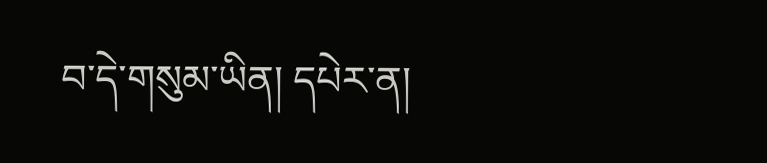བ་དེ་གསུམ་ཡིན། དཔེར་ན།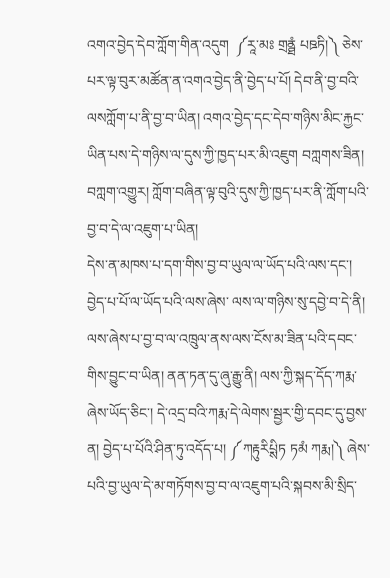འགའ་བྱེད་དེབ་ཀློག་གིན་འདུག  ༼རཱ་མཿ གྲནྠཾ པཋཏི།༽ ཅེས་པར་ལྟ་བུར་མཚོན་ན་འགའ་བྱེད་ནི་བྱེད་པ་པོ། དེབ་ནི་བྱ་བའི་ལསཀློག་པ་ནི་བྱ་བ་ཡིན། འགའ་བྱེད་དང་དེབ་གཉིས་མིང་རྐྱང་ཡིན་པས་དེ་གཉིས་ལ་དུས་ཀྱི་ཁྱད་པར་མི་འཇུག བཀླགས་ཟིན། བཀླག་འགྱུར། ཀློག་བཞིན་ལྟ་བུའི་དུས་ཀྱི་ཁྱད་པར་ནི་ཀློག་པའི་བྱ་བ་དེ་ལ་འཇུག་པ་ཡིན།
དེས་ན་མཁས་པ་དག་གིས་བྱ་བ་ཡུལ་ལ་ཡོད་པའི་ལས་དང་། བྱེད་པ་པོ་ལ་ཡོད་པའི་ལས་ཞེས་ ལས་ལ་གཉིས་སུ་དབྱེ་བ་དེ་ནི། ལས་ཞེས་པ་བྱ་བ་ལ་འཁྲུལ་ནས་ལས་ངོས་མ་ཟིན་པའི་དབང་གིས་བྱུང་བ་ཡིན། ནན་ཏན་དུ་ཞུ་རྒྱུ་ནི། ལས་ཀྱི་སྐད་དོད་ཀརྨ་ཞེས་ཡོད་ཅིང་། དེ་འདྲ་བའི་ཀརྨ་དེ་ལེགས་སྦྱར་གྱི་དབང་དུ་བྱས་ན། བྱེད་པ་པོའི་ཤིན་ཏུ་འདོད་པ། ༼ཀརྟུརིཔྶིཏ ཏམཾ ཀརྨ།༽ ཞེས་པའི་བྱ་ཡུལ་དེ་མ་གཏོགས་བྱ་བ་ལ་འཇུག་པའི་སྐབས་མི་སྲིད་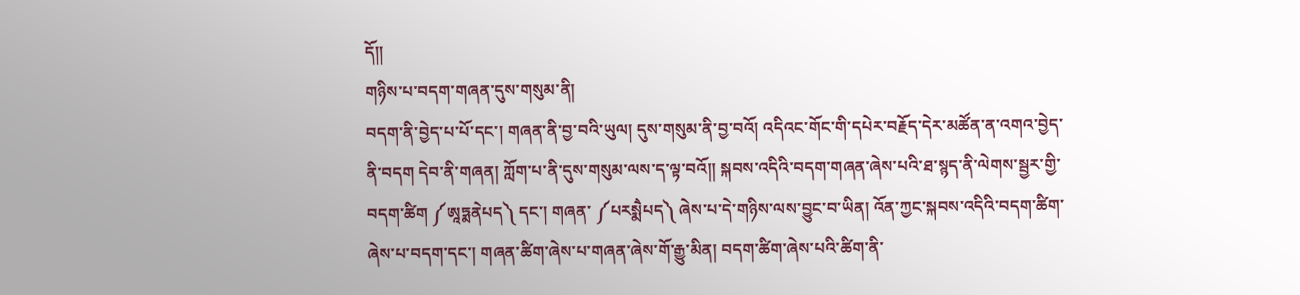དོ།།
གཉིས་པ་བདག་གཞན་དུས་གསུམ་ནི།
བདག་ནི་བྱེད་པ་པོ་དང་། གཞན་ནི་བྱ་བའི་ཡུལ། དུས་གསུམ་ནི་བྱ་བའོ། འདིའང་གོང་གི་དཔེར་བརྗོད་དེར་མཚོན་ན་འགའ་བྱེད་ནི་བདག དེབ་ནི་གཞན། ཀློག་པ་ནི་དུས་གསུམ་ལས་ད་ལྟ་བའོ།། སྐབས་འདིའི་བདག་གཞན་ཞེས་པའི་ཐ་སྙད་ནི་ལེགས་སྦྱར་གྱི་བདག་ཚིག ༼ཨཱཏྨནེཔད༽ དང་། གཞན་ ༼པརསྨཻཔད༽ ཞེས་པ་དེ་གཉིས་ལས་བྱུང་བ་ཡིན། འོན་ཀྱང་སྐབས་འདིའི་བདག་ཚིག་ཞེས་པ་བདག་དང་། གཞན་ཚིག་ཞེས་པ་གཞན་ཞེས་གོ་རྒྱུ་མིན། བདག་ཚིག་ཞེས་པའི་ཚིག་ནི་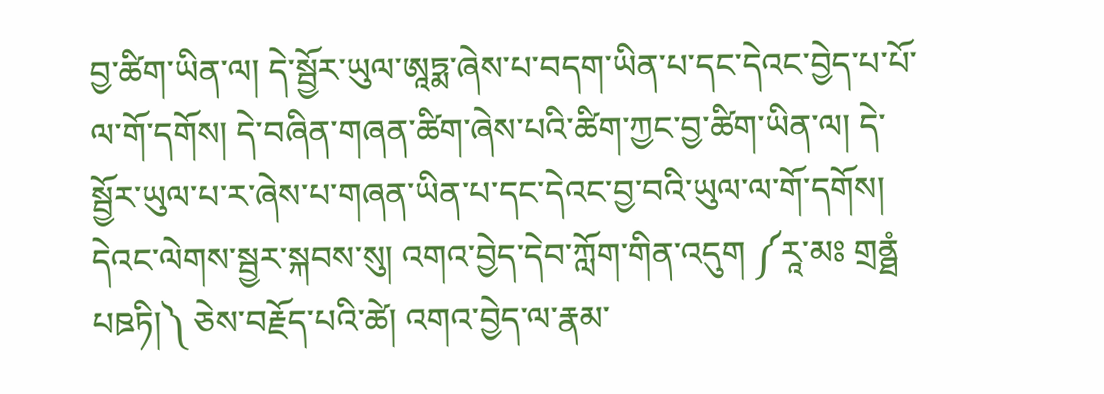བྱ་ཚིག་ཡིན་ལ། དེ་སྦྱོར་ཡུལ་ཨཱཏྨ་ཞེས་པ་བདག་ཡིན་པ་དང་དེའང་བྱེད་པ་པོ་ལ་གོ་དགོས། དེ་བཞིན་གཞན་ཚིག་ཞེས་པའི་ཚིག་ཀྱང་བྱ་ཚིག་ཡིན་ལ། དེ་སྦྱོར་ཡུལ་པ་ར་ཞེས་པ་གཞན་ཡིན་པ་དང་དེའང་བྱ་བའི་ཡུལ་ལ་གོ་དགོས། དེའང་ལེགས་སྦྱར་སྐབས་སུ། འགའ་བྱེད་དེབ་ཀློག་གིན་འདུག ༼རཱ་མཿ གྲནྠཾ པཋཏི།༽ ཅེས་བརྗོད་པའི་ཚེ། འགའ་བྱེད་ལ་རྣམ་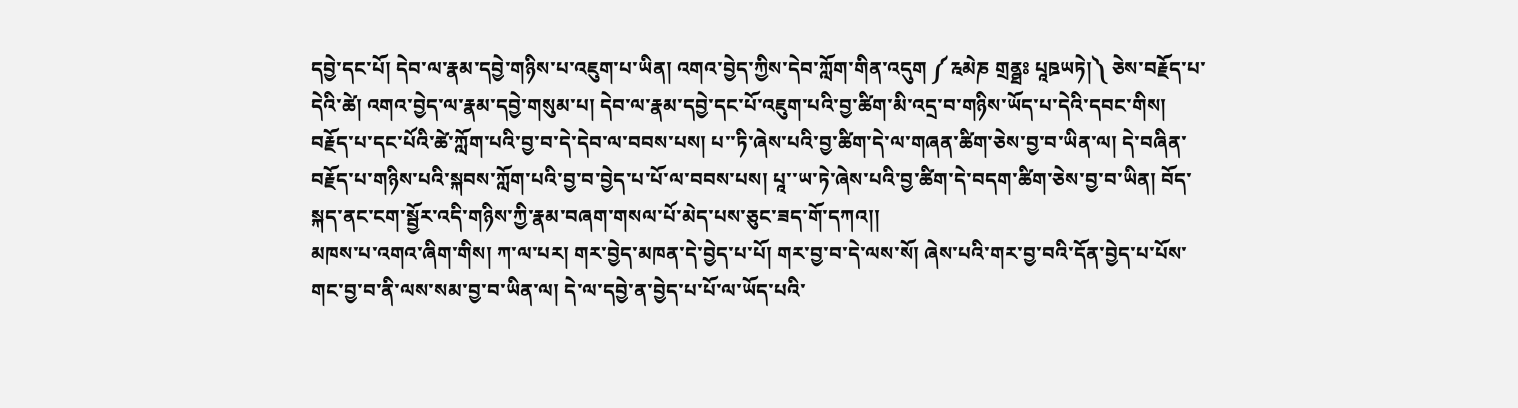དབྱེ་དང་པོ། དེབ་ལ་རྣམ་དབྱེ་གཉིས་པ་འཇུག་པ་ཡིན། འགའ་བྱེད་ཀྱིས་དེབ་ཀློག་གིན་འདུག ༼རྰམེཎ གྲནྠཿ པཱཋཡཏེ།༽ ཅེས་བརྗོད་པ་དེའི་ཚེ། འགའ་བྱེད་ལ་རྣམ་དབྱེ་གསུམ་པ། དེབ་ལ་རྣམ་དབྱེ་དང་པོ་འཇུག་པའི་བྱ་ཚིག་མི་འདྲ་བ་གཉིས་ཡོད་པ་དེའི་དབང་གིས། བརྗོད་པ་དང་པོའི་ཚེ་ཀློག་པའི་བྱ་བ་དེ་དེབ་ལ་བབས་པས། པ་་ཏི་ཞེས་པའི་བྱ་ཚིག་དེ་ལ་གཞན་ཚིག་ཅེས་བྱ་བ་ཡིན་ལ། དེ་བཞིན་བརྗོད་པ་གཉིས་པའི་སྐབས་ཀློག་པའི་བྱ་བ་བྱེད་པ་པོ་ལ་བབས་པས། པཱ་་ཡ་ཏེ་ཞེས་པའི་བྱ་ཚིག་དེ་བདག་ཚིག་ཅེས་བྱ་བ་ཡིན། བོད་སྐད་ནང་ངག་སྦྱོར་འདི་གཉིས་ཀྱི་རྣམ་བཞག་གསལ་པོ་མེད་པས་ཅུང་ཟད་གོ་དཀའ།།
མཁས་པ་འགའ་ཞིག་གིས། ཀ་ལ་པར། གར་བྱེད་མཁན་དེ་བྱེད་པ་པོ། གར་བྱ་བ་དེ་ལས་སོ། ཞེས་པའི་གར་བྱ་བའི་དོན་བྱེད་པ་པོས་གང་བྱ་བ་ནི་ལས་སམ་བྱ་བ་ཡིན་ལ། དེ་ལ་དབྱེ་ན་བྱེད་པ་པོ་ལ་ཡོད་པའི་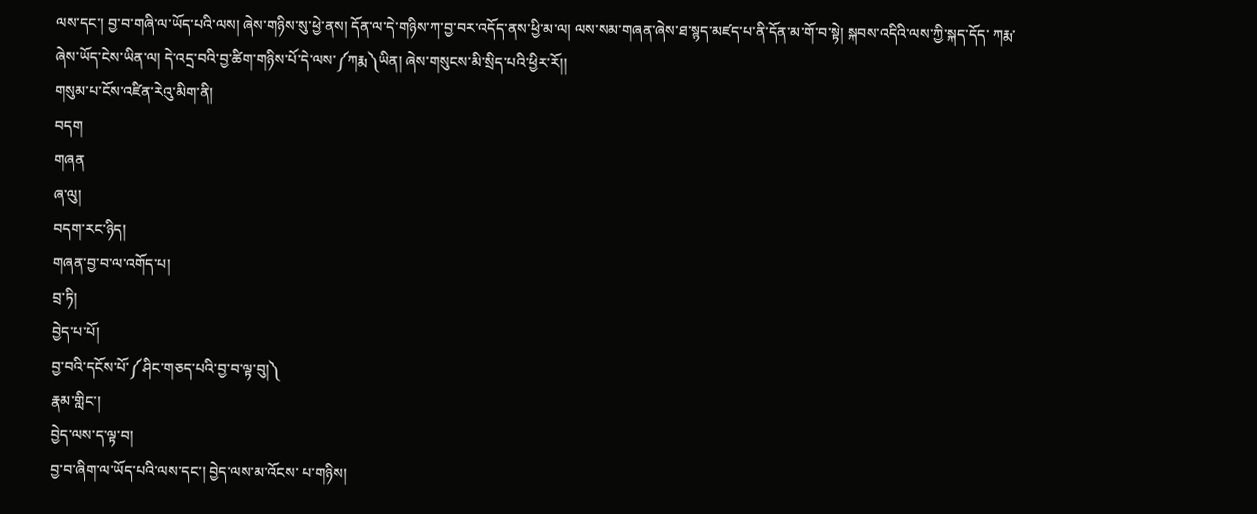ལས་དང་། བྱ་བ་གཞི་ལ་ཡོད་པའི་ལས། ཞེས་གཉིས་སུ་ཕྱེ་ནས། དོན་ལ་དེ་གཉིས་ཀ་བྱ་བར་འདོད་ནས་ཕྱི་མ་ལ། ལས་སམ་གཞན་ཞེས་ཐ་སྙད་མཛད་པ་ནི་དོན་མ་གོ་བ་སྟེ། སྐབས་འདིའི་ལས་ཀྱི་སྐད་དོད་ ཀརྨ་ཞེས་ཡོད་ངེས་ཡིན་ལ། དེ་འདྲ་བའི་བྱ་ཚིག་གཉིས་པོ་དེ་ལས་༼ཀརྨ༽ཡིན། ཞེས་གསུངས་མི་སྲིད་པའི་ཕྱིར་རོ།།
གསུམ་པ་ངོས་འཛིན་རེའུ་མིག་ནི།
བདག
གཞན
ཞ་ལུ།
བདག་རང་ཉིད།
གཞན་བྱ་བ་ལ་འགོད་པ།
བྲ་ཏི།
བྱེད་པ་པོ།
བྱ་བའི་དངོས་པོ་༼ཤིང་གཅད་པའི་བྱ་བ་ལྟ་བུ།༽
རྣམ་གླིང་།
བྱེད་ལས་ད་ལྟ་བ།
བྱ་བ་ཞིག་ལ་ཡོད་པའི་ལས་དང་། བྱེད་ལས་མ་འོངས་ པ་གཉིས།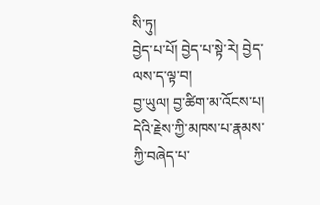སི་ཏུ།
བྱེད་པ་པོ། བྱེད་པ་སྟེ་རེ། བྱེད་ལས་ད་ལྟ་བ།
བྱ་ཡུལ། བྱ་ཚིག་མ་འོངས་པ།
དེའི་རྗེས་ཀྱི་མཁས་པ་རྣམས་ཀྱི་བཞེད་པ་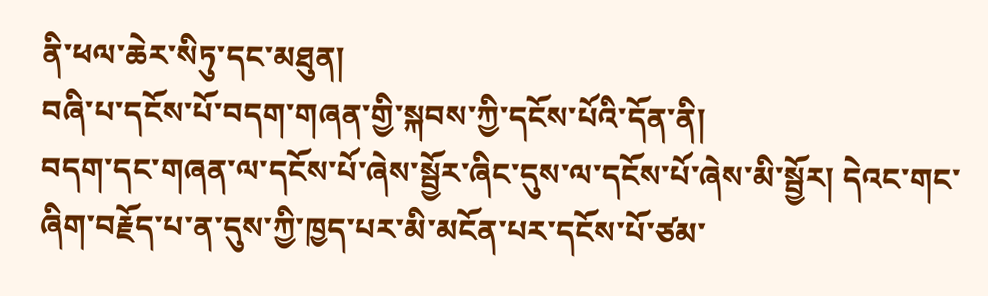ནི་ཕལ་ཆེར་སིཏུ་དང་མཐུན།
བཞི་པ་དངོས་པོ་བདག་གཞན་གྱི་སྐབས་ཀྱི་དངོས་པོའི་དོན་ནི།
བདག་དང་གཞན་ལ་དངོས་པོ་ཞེས་སྦྱོར་ཞིང་དུས་ལ་དངོས་པོ་ཞེས་མི་སྦྱོར། དེའང་གང་ཞིག་བརྗོད་པ་ན་དུས་ཀྱི་ཁྱད་པར་མི་མངོན་པར་དངོས་པོ་ཙམ་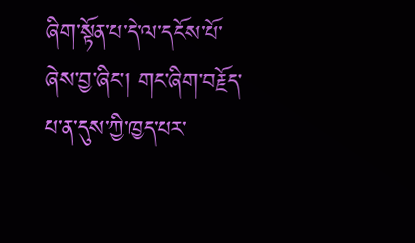ཞིག་སྟོན་པ་དེ་ལ་དངོས་པོ་ཞེས་བྱ་ཞིང་། གང་ཞིག་བརྗོད་པ་ན་དུས་ཀྱི་ཁྱད་པར་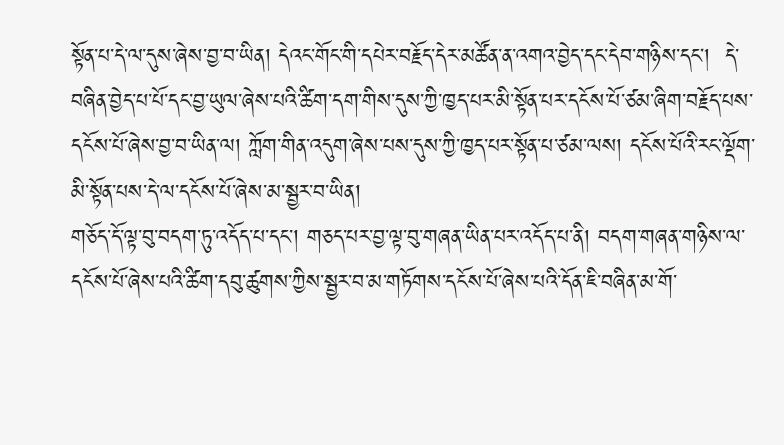སྟོན་པ་དེ་ལ་དུས་ཞེས་བྱ་བ་ཡིན། དེའང་གོང་གི་དཔེར་བརྗོད་དེར་མཚོན་ན་འགའ་བྱེད་དང་དེབ་གཉིས་དང།  དེ་བཞིན་བྱེད་པ་པོ་དང་བྱ་ཡུལ་ཞེས་པའི་ཚིག་དག་གིས་དུས་ཀྱི་ཁྱད་པར་མི་སྟོན་པར་དངོས་པོ་ཙམ་ཞིག་བརྗོད་པས་དངོས་པོ་ཞེས་བྱ་བ་ཡིན་ལ། ཀློག་གིན་འདུག་ཞེས་པས་དུས་ཀྱི་ཁྱད་པར་སྟོན་པ་ཙམ་ལས། དངོས་པོའི་རང་ལྡོག་མི་སྟོན་པས་དེ་ལ་དངོས་པོ་ཞེས་མ་སྦྱར་བ་ཡིན།
གཅོད་དོ་ལྟ་བུ་བདག་ཏུ་འདོད་པ་དང་། གཅད་པར་བྱ་ལྟ་བུ་གཞན་ཡིན་པར་འདོད་པ་ནི། བདག་གཞན་གཉིས་ལ་དངོས་པོ་ཞེས་པའི་ཚིག་དབུ་ཚུགས་ཀྱིས་སྦྱར་བ་མ་གཏོགས་དངོས་པོ་ཞེས་པའི་དོན་ཇི་བཞིན་མ་གོ་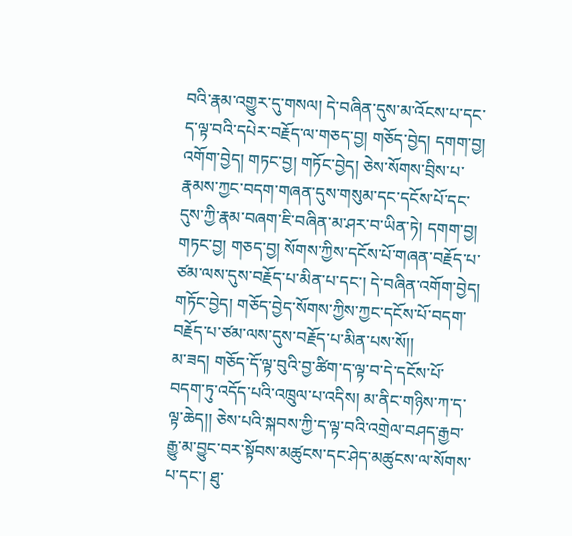བའི་རྣམ་འགྱུར་དུ་གསལ། དེ་བཞིན་དུས་མ་འོངས་པ་དང་ད་ལྟ་བའི་དཔེར་བརྗོད་ལ་གཅད་བྱ། གཅོད་བྱེད། དགག་བྱ། འགོག་བྱེད། གཏང་བྱ། གཏོང་བྱེད། ཅེས་སོགས་བྲིས་པ་རྣམས་ཀྱང་བདག་གཞན་དུས་གསུམ་དང་དངོས་པོ་དང་དུས་ཀྱི་རྣམ་བཞག་ཇི་བཞིན་མ་ཤར་བ་ཡིན་ཏེ། དགག་བྱ། གཏང་བྱ། གཅད་བྱ། སོགས་ཀྱིས་དངོས་པོ་གཞན་བརྗོད་པ་ཙམ་ལས་དུས་བརྗོད་པ་མིན་པ་དང་། དེ་བཞིན་འགོག་བྱེད། གཏོང་བྱེད། གཅོད་བྱེད་སོགས་ཀྱིས་ཀྱང་དངོས་པོ་བདག་བརྗོད་པ་ཙམ་ལས་དུས་བརྗོད་པ་མིན་པས་སོ།།
མ་ཟད། གཅོད་དོ་ལྟ་བུའི་བྱ་ཚིག་ད་ལྟ་བ་དེ་དངོས་པོ་བདག་ཏུ་འདོད་པའི་འཁྲུལ་པ་འདིས། མ་ནིང་གཉིས་ཀ་ད་ལྟ་ཆེད།། ཅེས་པའི་སྐབས་ཀྱི་ད་ལྟ་བའི་འགྲེལ་བཤད་རྒྱབ་རྒྱུ་མ་བྱུང་བར་སྟོབས་མཚུངས་དང་ཤེད་མཚུངས་ལ་སོགས་པ་དང་། ཐུ་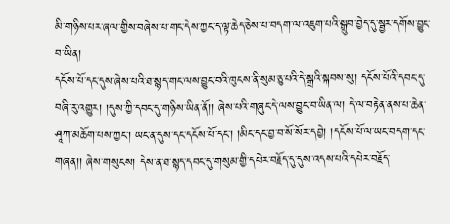མི་གཉིས་པར་ཞལ་གྱིས་བཞེས་པ་གང་དེས་ཀྱང་ད་ལྟ་ཆེད་ཅེས་པ་བདག་ལ་འཇུག་པའི་སྒྲུབ་བྱེད་དུ་སྦྱར་དགོས་བྱུང་བ་ཡིན།
དངོས་པོ་དང་དུས་ཞེས་པའི་ཐ་སྙད་གང་ལས་བྱུང་བའི་ཁུངས་ནི་སུམ་ཅུ་པའི་དེ་སྒྲའི་སྐབས་སུ། དངོས་པོའི་དབང་དུ་བཞི་རུ་འགྱུར། །དུས་ཀྱི་དབང་དུ་གཉིས་ཡིན་ནོ།། ཞེས་པའི་གཞུང་དེ་ལས་བྱུང་བ་ཡིན་ལ། དེ་ལ་བརྟེན་ནས་པ་ཆེན་ཤཱཀ་མཆོག་པས་ཀྱང་། ཡང་ན་དུས་དང་དངོས་པོ་དང་། །མིང་དང་བྱ་བ་སོ་སོར་དབྱེ། །དངོས་པོ་ལ་ཡང་བདག་དང་གཞན།། ཞེས་གསུངས། དེས་ན་ཐ་སྙད་དབང་དུ་གསུམ་གྱི་དཔེར་བརྗོད་དུ་དུས་འདས་པའི་དཔེར་བརྗོད་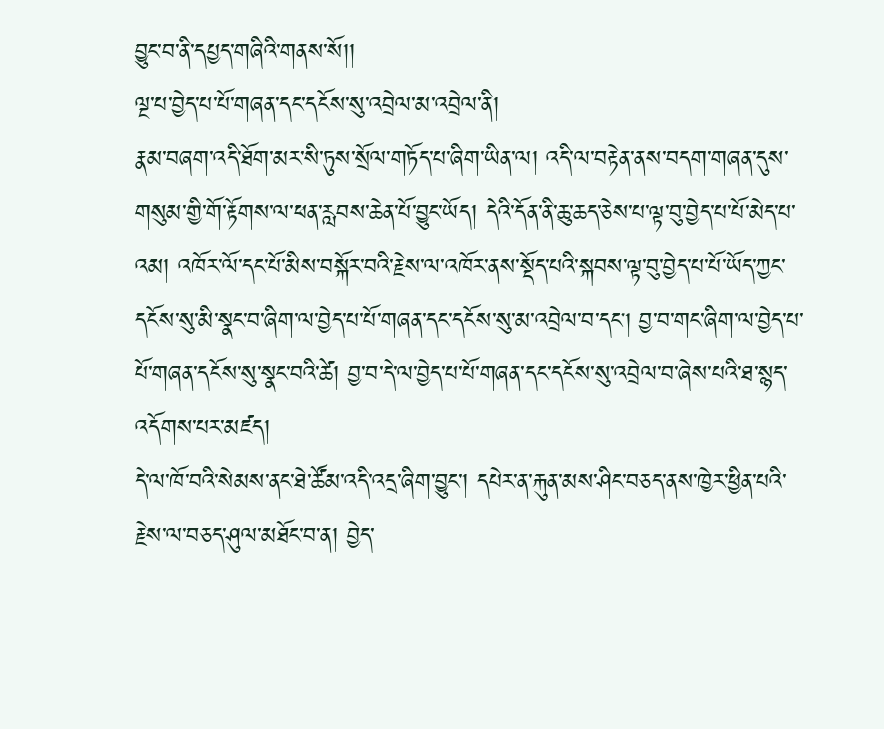བྱུང་བ་ནི་དཔྱད་གཞིའི་གནས་སོ།།
ལྔ་པ་བྱེད་པ་པོ་གཞན་དང་དངོས་སུ་འབྲེལ་མ་འབྲེལ་ནི།
རྣམ་བཞག་འདི་ཐོག་མར་སི་ཏུས་སྲོལ་གཏོད་པ་ཞིག་ཡིན་ལ། འདི་ལ་བརྟེན་ནས་བདག་གཞན་དུས་གསུམ་གྱི་གོ་རྟོགས་ལ་ཕན་རླབས་ཆེན་པོ་བྱུང་ཡོད། དེའི་དོན་ནི་ཆུ་ཆད་ཅེས་པ་ལྟ་བུ་བྱེད་པ་པོ་མེད་པ་འམ། འཁོར་ལོ་དང་པོ་མིས་བསྐོར་བའི་རྗེས་ལ་འཁོར་ནས་སྡོད་པའི་སྐབས་ལྟ་བུ་བྱེད་པ་པོ་ཡོད་ཀྱང་དངོས་སུ་མི་སྣང་བ་ཞིག་ལ་བྱེད་པ་པོ་གཞན་དང་དངོས་སུ་མ་འབྲེལ་བ་དང། བྱ་བ་གང་ཞིག་ལ་བྱེད་པ་པོ་གཞན་དངོས་སུ་སྣང་བའི་ཚེ། བྱ་བ་དེ་ལ་བྱེད་པ་པོ་གཞན་དང་དངོས་སུ་འབྲེལ་བ་ཞེས་པའི་ཐ་སྙད་འདོགས་པར་མཛད།
དེ་ལ་ཁོ་བའི་སེམས་ནང་ཐེ་ཚོམ་འདི་འདྲ་ཞིག་བྱུང་། དཔེར་ན་རྐུན་མས་ཤིང་བཅད་ནས་ཁྱེར་ཕྱིན་པའི་རྗེས་ལ་བཅད་ཤུལ་མཐོང་བ་ན། བྱེད་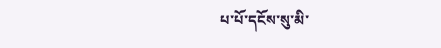པ་པོ་དངོས་སུ་མི་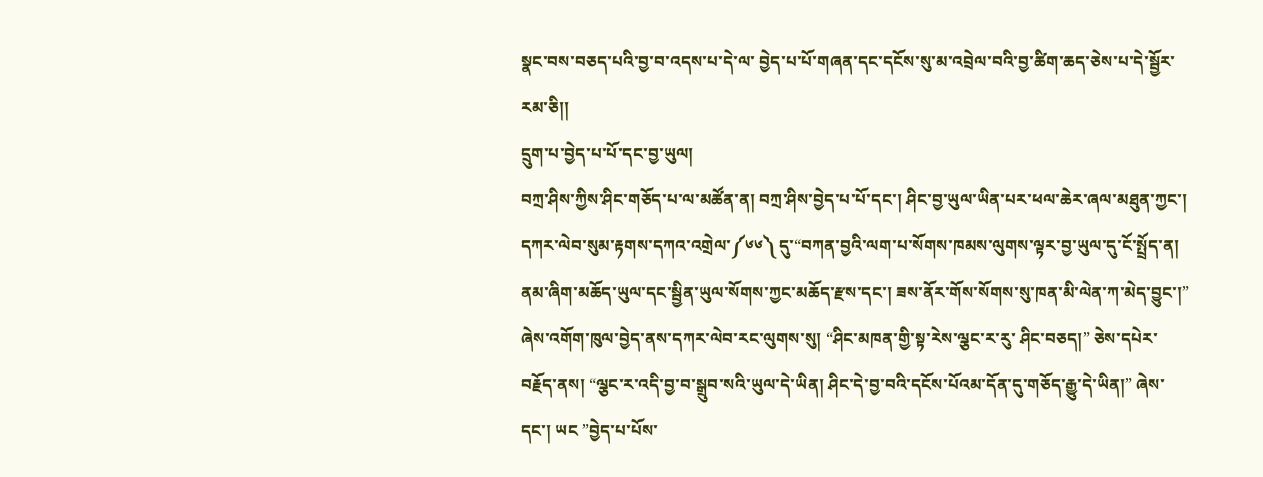སྣང་བས་བཅད་པའི་བྱ་བ་འདས་པ་དེ་ལ་ བྱེད་པ་པོ་གཞན་དང་དངོས་སུ་མ་འབྲེལ་བའི་བྱ་ཚིག་ཆད་ཅེས་པ་དེ་སྦྱོར་རམ་ཅི།།
དྲུག་པ་བྱེད་པ་པོ་དང་བྱ་ཡུལ།
བཀྲ་ཤིས་ཀྱིས་ཤིང་གཅོད་པ་ལ་མཚོན་ན། བཀྲ་ཤིས་བྱེད་པ་པོ་དང་། ཤིང་བྱ་ཡུལ་ཡིན་པར་ཕལ་ཆེར་ཞལ་མཐུན་ཀྱང་། དཀར་ལེབ་སུམ་རྟགས་དཀའ་འགྲེལ་༼༦༦༽ དུ་“བཀན་བྱའི་ལག་པ་སོགས་ཁམས་ལུགས་ལྟར་བྱ་ཡུལ་དུ་ངོ་སྤྲོད་ན། ནམ་ཞིག་མཆོད་ཡུལ་དང་སྦྱིན་ཡུལ་སོགས་ཀྱང་མཆོད་རྫས་དང་། ཟས་ནོར་གོས་སོགས་སུ་ཁན་མི་ལེན་ཀ་མེད་བྱུང་།” ཞེས་འགོག་ཁུལ་བྱེད་ནས་དཀར་ལེབ་རང་ལུགས་སུ། “ཤིང་མཁན་གྱི་སྟ་རེས་ལྕང་ར་རུ་ ཤིང་བཅད།” ཅེས་དཔེར་བརྗོད་ནས། “ལྕང་ར་འདི་བྱ་བ་སྒྲུབ་སའི་ཡུལ་དེ་ཡིན། ཤིང་དེ་བྱ་བའི་དངོས་པོའམ་དོན་དུ་གཅོད་རྒྱུ་དེ་ཡིན།” ཞེས་དང་། ཡང ”བྱེད་པ་པོས་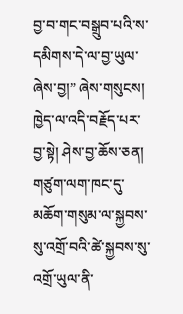བྱ་བ་གང་བསྒྲུབ་པའི་ས་དམིགས་དེ་ལ་བྱ་ཡུལ་ཞེས་བྱ།” ཞེས་གསུངས།
ཁྱེད་ལ་འདི་བརྗོད་པར་བྱ་སྟེ། ཤེས་བྱ་ཆོས་ཅན། གཙུག་ལག་ཁང་དུ་མཆོག་གསུམ་ལ་སྐྱབས་སུ་འགྲོ་བའི་ཚེ་སྐྱབས་སུ་འགྲོ་ཡུལ་ནི་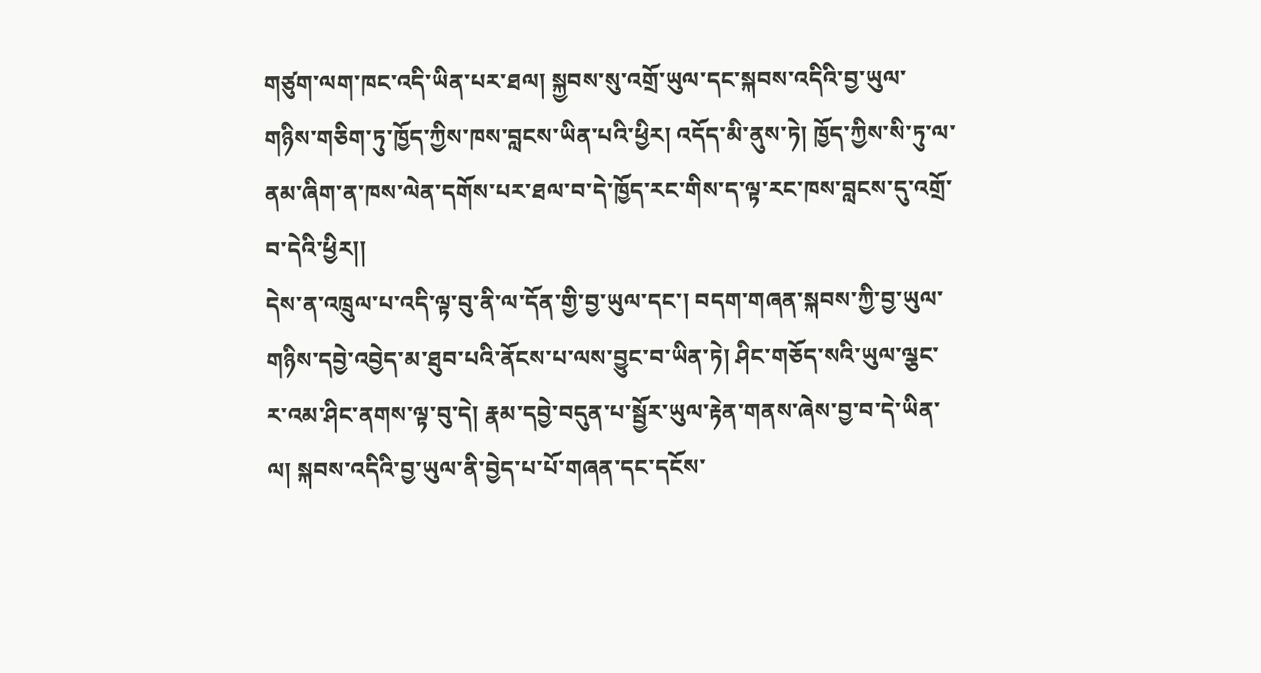གཙུག་ལག་ཁང་འདི་ཡིན་པར་ཐལ། སྐྱབས་སུ་འགྲོ་ཡུལ་དང་སྐབས་འདིའི་བྱ་ཡུལ་གཉིས་གཅིག་ཏུ་ཁྱོད་ཀྱིས་ཁས་བླངས་ཡིན་པའི་ཕྱིར། འདོད་མི་ནུས་ཏེ། ཁྱོད་ཀྱིས་སི་ཏུ་ལ་ནམ་ཞིག་ན་ཁས་ལེན་དགོས་པར་ཐལ་བ་དེ་ཁྱོད་རང་གིས་ད་ལྟ་རང་ཁས་བླངས་དུ་འགྲོ་བ་དེའི་ཕྱིར།།
དེས་ན་འཁྲུལ་པ་འདི་ལྟ་བུ་ནི་ལ་དོན་གྱི་བྱ་ཡུལ་དང་། བདག་གཞན་སྐབས་ཀྱི་བྱ་ཡུལ་གཉིས་དབྱེ་འབྱེད་མ་ཐུབ་པའི་ནོངས་པ་ལས་བྱུང་བ་ཡིན་ཏེ། ཤིང་གཅོད་སའི་ཡུལ་ལྕང་ར་འམ་ཤིང་ནགས་ལྟ་བུ་དེ། རྣམ་དབྱེ་བདུན་པ་སྦྱོར་ཡུལ་རྟེན་གནས་ཞེས་བྱ་བ་དེ་ཡིན་ལ། སྐབས་འདིའི་བྱ་ཡུལ་ནི་བྱེད་པ་པོ་གཞན་དང་དངོས་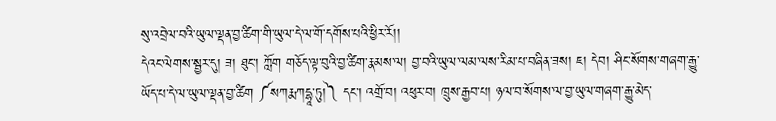སུ་འབྲེལ་བའི་ཡུལ་ལྡན་བྱ་ཚིག་གི་ཡུལ་དེ་ལ་གོ་དགོས་པའི་ཕྱིར་རོ།།
དེའང་ལེགས་སྦྱར་དུ། ཟ། ཐུང་། ཀློག གཅོད་ལྟ་བུའི་བྱ་ཚིག་རྣམས་ལ། བྱ་བའི་ཡུལ་ལམ་ལས་རིམ་པ་བཞིན་ཟས། ཇ། དེབ། ཤིང་སོགས་གཞག་རྒྱུ་ཡོད་པ་དེ་ལ་ཡུལ་ལྡན་བྱ་ཚིག ༼སཀརྨཀདྷཱ་ཏུ།༽ དང་། འགྲོ་བ། འཕུར་བ། ཁྲུས་རྒྱབ་པ། ཉལ་བ་སོགས་ལ་བྱ་ཡུལ་གཞག་རྒྱུ་མེད་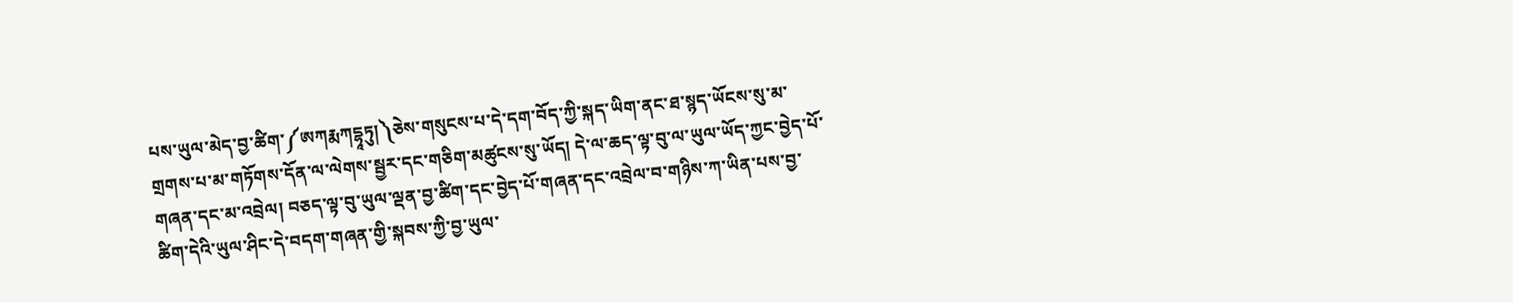པས་ཡུལ་མེད་བྱ་ཚིག་༼ཨཀརྨཀདྷཱཏུ།༽ཅེས་གསུངས་པ་དེ་དག་བོད་ཀྱི་སྐད་ཡིག་ནང་ཐ་སྙད་ཡོངས་སུ་མ་གྲགས་པ་མ་གཏོགས་དོན་ལ་ལེགས་སྦྱར་དང་གཅིག་མཚུངས་སུ་ཡོད། དེ་ལ་ཆད་ལྟ་བུ་ལ་ཡུལ་ཡོད་ཀྱང་བྱེད་པོ་གཞན་དང་མ་འབྲེལ། བཅད་ལྟ་བུ་ཡུལ་ལྡན་བྱ་ཚིག་དང་བྱེད་པོ་གཞན་དང་འབྲེལ་བ་གཉིས་ཀ་ཡིན་པས་བྱ་ཚིག་དེའི་ཡུལ་ཤིང་དེ་བདག་གཞན་གྱི་སྐབས་ཀྱི་བྱ་ཡུལ་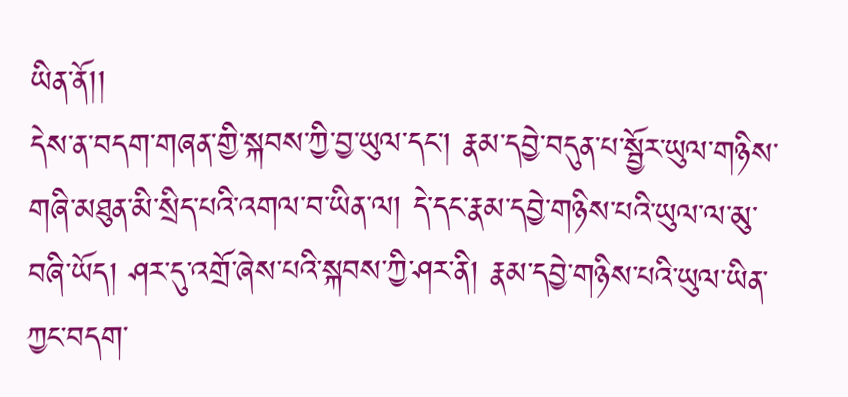ཡིན་ནོ།།
དེས་ན་བདག་གཞན་གྱི་སྐབས་ཀྱི་བྱ་ཡུལ་དང་། རྣམ་དབྱེ་བདུན་པ་སྦྱོར་ཡུལ་གཉིས་གཞི་མཐུན་མི་སྲིད་པའི་འགལ་བ་ཡིན་ལ། དེ་དང་རྣམ་དབྱེ་གཉིས་པའི་ཡུལ་ལ་མུ་བཞི་ཡོད། ཤར་དུ་འགྲོ་ཞེས་པའི་སྐབས་ཀྱི་ཤར་ནི། རྣམ་དབྱེ་གཉིས་པའི་ཡུལ་ཡིན་ཀྱང་བདག་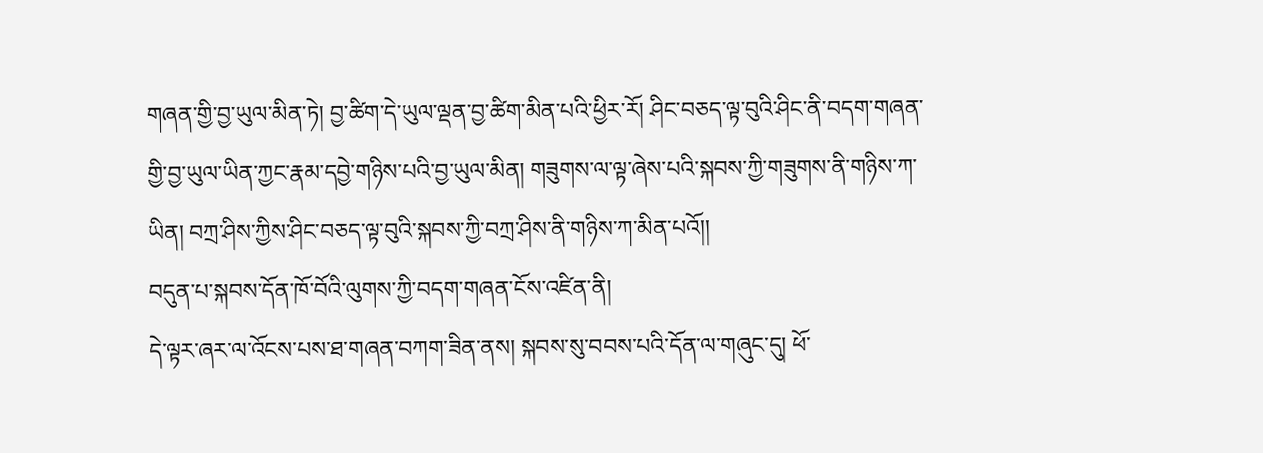གཞན་གྱི་བྱ་ཡུལ་མིན་ཏེ། བྱ་ཚིག་དེ་ཡུལ་ལྡན་བྱ་ཚིག་མིན་པའི་ཕྱིར་རོ། ཤིང་བཅད་ལྟ་བུའི་ཤིང་ནི་བདག་གཞན་གྱི་བྱ་ཡུལ་ཡིན་ཀྱང་རྣམ་དབྱེ་གཉིས་པའི་བྱ་ཡུལ་མིན། གཟུགས་ལ་ལྟ་ཞེས་པའི་སྐབས་ཀྱི་གཟུགས་ནི་གཉིས་ཀ་ཡིན། བཀྲ་ཤིས་ཀྱིས་ཤིང་བཅད་ལྟ་བུའི་སྐབས་ཀྱི་བཀྲ་ཤིས་ནི་གཉིས་ཀ་མིན་པའོ།།
བདུན་པ་སྐབས་དོན་ཁོ་བོའི་ལུགས་ཀྱི་བདག་གཞན་ངོས་འཛིན་ནི།
དེ་ལྟར་ཞར་ལ་འོངས་པས་ཐ་གཞན་བཀག་ཟིན་ནས། སྐབས་སུ་བབས་པའི་དོན་ལ་གཞུང་དུ། ཕོ་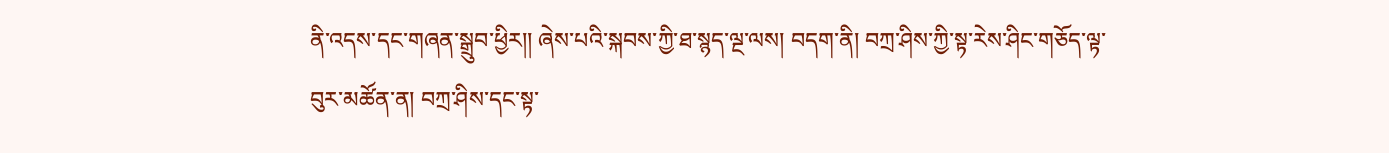ནི་འདས་དང་གཞན་སྒྲུབ་ཕྱིར།། ཞེས་པའི་སྐབས་ཀྱི་ཐ་སྙད་ལྔ་ལས། བདག་ནི། བཀྲ་ཤིས་ཀྱི་སྟ་རེས་ཤིང་གཅོད་ལྟ་བུར་མཚོན་ན། བཀྲ་ཤིས་དང་སྟ་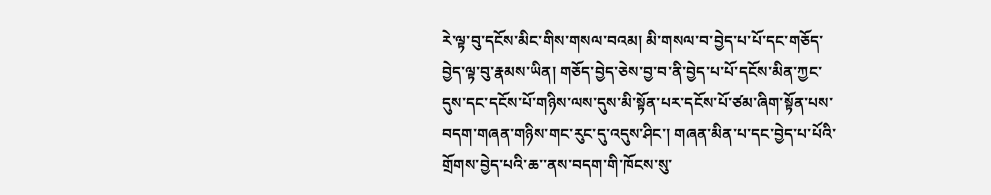རེ་ལྟ་བུ་དངོས་མིང་གིས་གསལ་བའམ། མི་གསལ་བ་བྱེད་པ་པོ་དང་གཅོད་བྱེད་ལྟ་བུ་རྣམས་ཡིན། གཅོད་བྱེད་ཅེས་བྱ་བ་ནི་བྱེད་པ་པོ་དངོས་མིན་ཀྱང་དུས་དང་དངོས་པོ་གཉིས་ལས་དུས་མི་སྟོན་པར་དངོས་པོ་ཙམ་ཞིག་སྟོན་པས་ བདག་གཞན་གཉིས་གང་རུང་དུ་འདུས་ཤིང་། གཞན་མིན་པ་དང་བྱེད་པ་པོའི་གྲོགས་བྱེད་པའི་ཆ་་ནས་བདག་གི་ཁོངས་སུ་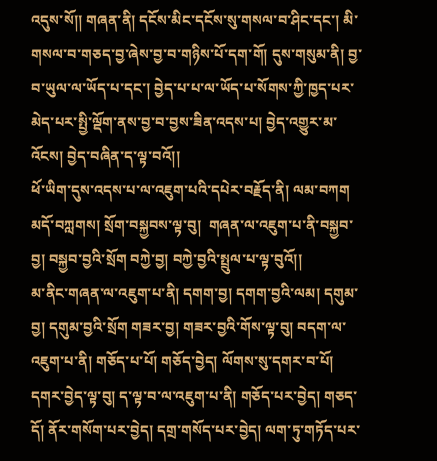འདུས་སོ།། གཞན་ནི། དངོས་མིང་དངོས་སུ་གསལ་བ་ཤིང་དང་། མི་གསལ་བ་གཅད་བྱ་ཞེས་བྱ་བ་གཉིས་པོ་དག་གོ། དུས་གསུམ་ནི། བྱ་བ་ཡུལ་ལ་ཡོད་པ་དང་། བྱེད་པ་པ་ལ་ཡོད་པ་སོགས་ཀྱི་ཁྱད་པར་མེད་པར་སྤྱི་ལྡོག་ནས་བྱ་བ་བྱས་ཟིན་འདས་པ། བྱེད་འགྱུར་མ་འོངས། བྱེད་བཞིན་ད་ལྟ་བའོ།།
ཕོ་ཡིག་དུས་འདས་པ་ལ་འཇུག་པའི་དཔེར་བརྗོད་ནི། ལམ་བཀག མདོ་བཀླགས། སྲོག་བསྐྱབས་ལྟ་བུ།  གཞན་ལ་འཇུག་པ་ནི་བསྐྱབ་བྱ། བསྐྱབ་བྱའི་སྲོག བཀྱེ་བྱ། བཀྱེ་བྱའི་སྤྲུལ་པ་ལྟ་བུའོ།།
མ་ནིང་གཞན་ལ་འཇུག་པ་ནི། དགག་བྱ། དགག་བྱའི་ལམ། དགུམ་བྱ། དགུམ་བྱའི་སྲོག གཟར་བྱ། གཟར་བྱའི་གོས་ལྟ་བུ། བདག་ལ་འཇུག་པ་ནི། གཅོད་པ་པོ། གཅོད་བྱེད། ལོགས་སུ་དགར་བ་པོ། དགར་བྱེད་ལྟ་བུ། ད་ལྟ་བ་ལ་འཇུག་པ་ནི། གཅོད་པར་བྱེད། གཅད་དོ། ནོར་གསོག་པར་བྱེད། དགྲ་གསོད་པར་བྱེད། ལག་ཏུ་གཏོད་པར་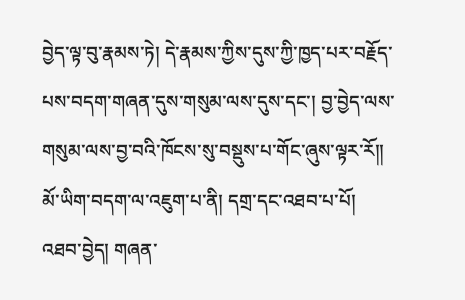བྱེད་ལྟ་བུ་རྣམས་ཏེ། དེ་རྣམས་ཀྱིས་དུས་ཀྱི་ཁྱད་པར་བརྗོད་པས་བདག་གཞན་དུས་གསུམ་ལས་དུས་དང་། བྱ་བྱེད་ལས་གསུམ་ལས་བྱ་བའི་ཁོངས་སུ་བསྡུས་པ་གོང་ཞུས་ལྟར་རོ།།
མོ་ཡིག་བདག་ལ་འཇུག་པ་ནི། དགྲ་དང་འཐབ་པ་པོ། འཐབ་བྱེད། གཞན་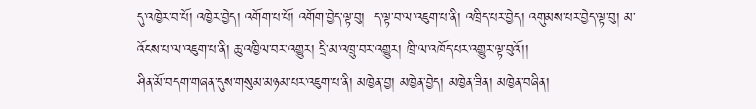དུ་འཁྱེར་བ་པོ། འཁྱེར་བྱེད། འགོག་པ་པོ། འགོག་བྱེད་ལྟ་བུ།  ད་ལྟ་བ་ལ་འཇུག་པ་ནི། འཁྲིད་པར་བྱེད། འགུམས་པར་བྱེད་ལྟ་བུ། མ་འོངས་པ་ལ་འཇུག་པ་ནི། ཆུ་འཁྱིལ་བར་འགྱུར། དྲི་མ་འཁྲུ་བར་འགྱུར། ཁྲི་ལ་འཁོད་པར་འགྱུར་ལྟ་བུའོ།།
ཤིན་མོ་བདག་གཞན་དུས་གསུམ་མཉམ་པར་འཇུག་པ་ནི། མཁྱེན་བྱ། མཁྱེན་བྱེད། མཁྱེན་ཟིན། མཁྱེན་བཞིན།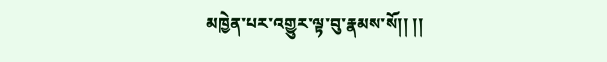མཁྱེན་པར་འགྱུར་ལྟ་བུ་རྣམས་སོ།། །།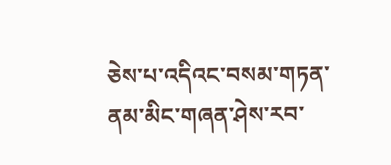ཅེས་པ་འདིའང་བསམ་གཏན་ནམ་མིང་གཞན་ཤེས་རབ་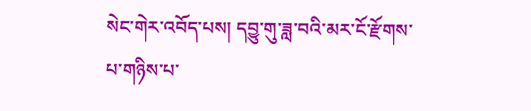སེང་གེར་འབོད་པས། དབྱུ་གུ་ཟླ་བའི་མར་ངོ་རྫོགས་པ་གཉིས་པ་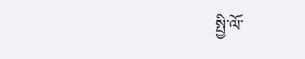སྤྱི་ལོ་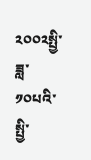༢༠༠༢སྤྱི་ཟླ་༡༠པའི་སྤྱི་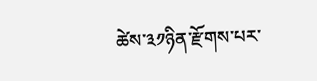ཚེས་༣༡ཉིན་རྫོགས་པར་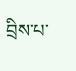བྲིས་པ་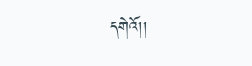དགེའོ།།